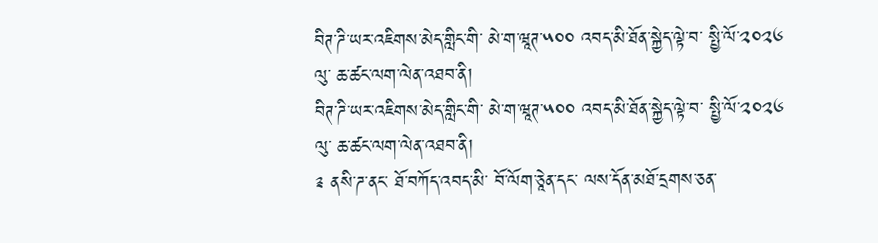བིཊ་ཌི་ཡར་འཇིགས་མེད་གླིང་གི་ མེ་ག་ཝཱཊ་༥༠༠ འབད་མི་ཐོན་སྐྱེད་ལྟེ་བ་ སྤྱི་ལོ་༢༠༢༦ ལུ་ ཆ་ཚང་ལག་ལེན་འཐབ་ནི།
བིཊ་ཌི་ཡར་འཇིགས་མེད་གླིང་གི་ མེ་ག་ཝཱཊ་༥༠༠ འབད་མི་ཐོན་སྐྱེད་ལྟེ་བ་ སྤྱི་ལོ་༢༠༢༦ ལུ་ ཆ་ཚང་ལག་ལེན་འཐབ་ནི།
༉ ནསི་ཌ་ནང་ ཐོ་བཀོད་འབད་མི་ བོ་ལོག་ཅཱེན་དང་ ལས་དོན་མཐོ་དྲགས་ཅན་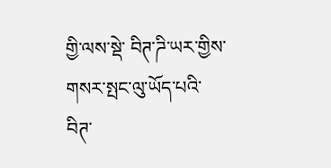གྱི་ལས་སྡེ་ བིཊ་ཌི་ཡར་གྱིས་ གསར་སྤང་ལུ་ཡོད་པའི་ བིཊ་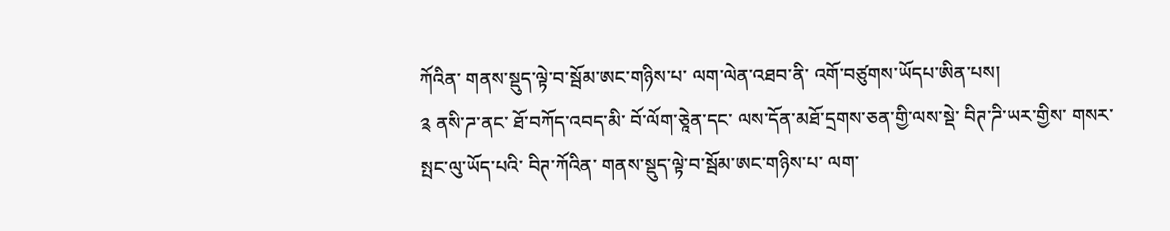ཀོའིན་ གནས་སྡུད་ལྟེ་བ་སྦོམ་ཨང་གཉིས་པ་ ལག་ལེན་འཐབ་ནི་ འགོ་བཙུགས་ཡོདཔ་ཨིན་པས།
༉ ནསི་ཌ་ནང་ ཐོ་བཀོད་འབད་མི་ བོ་ལོག་ཅཱེན་དང་ ལས་དོན་མཐོ་དྲགས་ཅན་གྱི་ལས་སྡེ་ བིཊ་ཌི་ཡར་གྱིས་ གསར་སྤང་ལུ་ཡོད་པའི་ བིཊ་ཀོའིན་ གནས་སྡུད་ལྟེ་བ་སྦོམ་ཨང་གཉིས་པ་ ལག་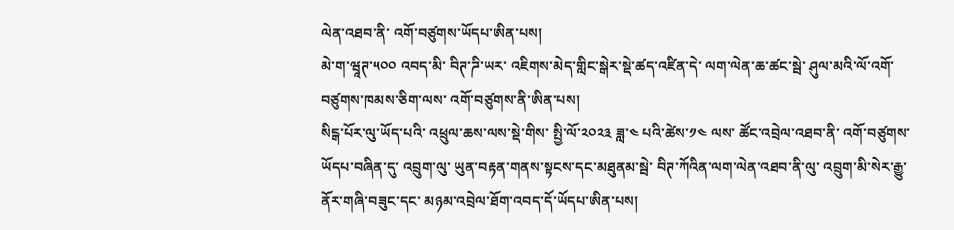ལེན་འཐབ་ནི་ འགོ་བཙུགས་ཡོདཔ་ཨིན་པས།
མེ་ག་ཝཱཊ་༥༠༠ འབད་མི་ བིཊ་ཌི་ཡར་ འཇིགས་མེད་གླིང་སྒེར་སྡེ་ཚད་འཛིན་དེ་ ལག་ལེན་ཆ་ཚང་སྦེ་ ཤུལ་མའི་ལོ་འགོ་བཙུགས་ཁམས་ཅིག་ལས་ འགོ་བཙུགས་ནི་ཨིན་པས།
སིངྒ་པོར་ལུ་ཡོད་པའི་ འཕྲུལ་ཆས་ལས་སྡེ་གིས་ སྤྱི་ལོ་༢༠༢༣ ཟླ་༤ པའི་ཚེས་༡༤ ལས་ ཚོང་འབྲེལ་འཐབ་ནི་ འགོ་བཙུགས་ཡོདཔ་བཞིན་དུ་ འབྲུག་ལུ་ ཡུན་བརྟན་གནས་སྟངས་དང་མཐུནམ་སྦེ་ བིཊ་ཀོའིན་ལག་ལེན་འཐབ་ནི་ལུ་ འབྲུག་མི་སེར་རྒྱུ་ནོར་གཞི་བཟུང་དང་ མཉམ་འབྲེལ་ཐོག་འབད་དོ་ཡོདཔ་ཨིན་པས།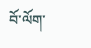བོ་ལོག་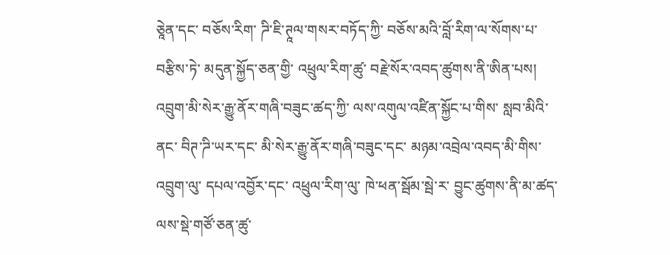ཅཱེན་དང་ བཅོས་རིག་ ཌི་ཇི་ཊཱལ་གསར་བཏོད་ཀྱི་ བཅོས་མའི་བློ་རིག་ལ་སོགས་པ་བརྩིས་ཏེ་ མདུན་སྐྱོད་ཅན་གྱི་ འཕྲུལ་རིག་ཚུ་ བརྗེ་སོར་འབད་ཚུགས་ནི་ཨིན་པས།
འབྲུག་མི་སེར་རྒྱུ་ནོར་གཞི་བཟུང་ཚད་ཀྱི་ ལས་འགུལ་འཛིན་སྐྱོང་པ་གིས་ སླབ་མིའི་ནང་ བིཊ་ཌི་ཡར་དང་ མི་སེར་རྒྱུ་ནོར་གཞི་བཟུང་དང་ མཉམ་འབྲེལ་འབད་མི་གིས་ འབྲུག་ལུ་ དཔལ་འབྱོར་དང་ འཕྲུལ་རིག་ལུ་ ཁེ་ཕན་སྦོམ་སྦེ་ར་ བྱུང་ཚུགས་ནི་མ་ཚད་ ལས་སྡེ་གཙོ་ཅན་ཚུ་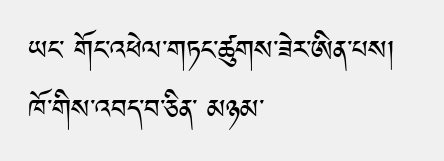ཡང་ གོང་འཕེལ་གཏང་ཚུགས་ཟེར་ཨིན་པས།
ཁོ་གིས་འབད་བ་ཅིན་ མཉམ་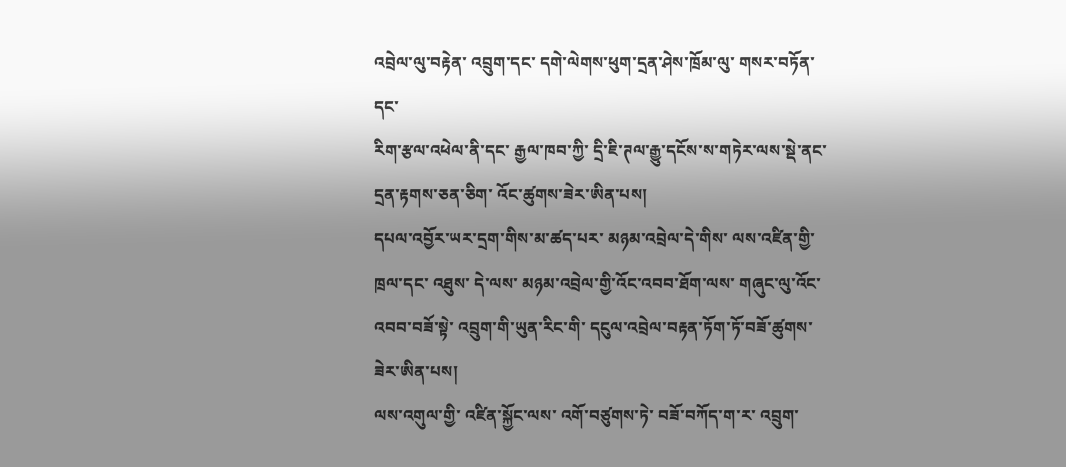འབྲེལ་ལུ་བརྟེན་ འབྲུག་དང་ དགེ་ལེགས་ཕུག་དྲན་ཤེས་ཁྲོམ་ལུ་ གསར་བཏོན་དང་
རིག་རྩལ་འཕེལ་ནི་དང་ རྒྱལ་ཁབ་ཀྱི་ དྲི་ཇི་ཊལ་རྒྱུ་དངོས་ས་གཏེར་ལས་སྡེ་ནང་ དྲན་རྟགས་ཅན་ཅིག་ འོང་ཚུགས་ཟེར་ཨིན་པས།
དཔལ་འབྱོར་ཡར་དྲག་གིས་མ་ཚད་པར་ མཉམ་འབྲེལ་དེ་གིས་ ལས་འཛིན་གྱི་ ཁྲལ་དང་ འཐུས་ དེ་ལས་ མཉམ་འབྲེལ་གྱི་འོང་འབབ་ཐོག་ལས་ གཞུང་ལུ་འོང་འབབ་བཟོ་སྟེ་ འབྲུག་གི་ཡུན་རིང་གི་ དངུལ་འབྲེལ་བརྟན་ཏོག་ཏོ་བཟོ་ཚུགས་ཟེར་ཨིན་པས།
ལས་འགུལ་གྱི་ འཛིན་སྐྱོང་ལས་ འགོ་བཙུགས་ཏེ་ བཟོ་བཀོད་ག་ར་ འབྲུག་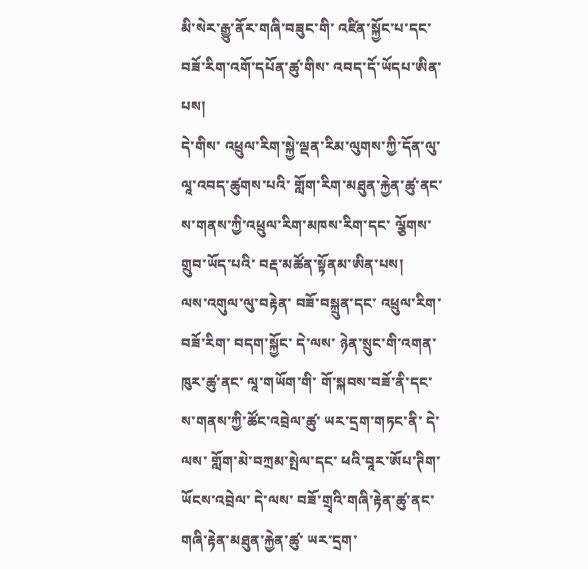མི་སེར་རྒྱུ་ནོར་གཞི་བཟུང་གི་ འཛིན་སྐྱོང་པ་དང་ བཟོ་རིག་འགོ་དཔོན་ཚུ་གིས་ འབད་དོ་ཡོདཔ་ཨིན་པས།
དེ་གིས་ འཕྲུལ་རིག་སྐྱེ་ལྡན་རིམ་ལུགས་ཀྱི་དོན་ལུ་ ལཱ་འབད་ཚུགས་པའི་ གློག་རིག་མཐུན་རྐྱེན་ཚུ་ནང་ ས་གནས་ཀྱི་འཕྲུལ་རིག་མཁས་རིག་དང་ ལྕོགས་གྲུབ་ཡོད་པའི་ བརྡ་མཚོན་སྟོནམ་ཨིན་པས།
ལས་འགུལ་ལུ་བརྟེན་ བཟོ་བསྐྲུན་དང་ འཕྲུལ་རིག་ བཟོ་རིག་ བདག་སྐྱོང་ དེ་ལས་ ཉེན་སྲུང་གི་འགན་ཁུར་ཚུ་ནང་ ལཱ་གཡོག་གི་ གོ་སྐབས་བཟོ་ནི་དང་ ས་གནས་ཀྱི་ཚོང་འབྲེལ་ཚུ་ ཡར་དྲག་གཏང་ནི་ དེ་ལས་ གློག་མེ་བཀྲམ་སྤེལ་དང་ ཕའི་བཱར་ཨོཔ་ཊིག་ཡོངས་འབྲེལ་ དེ་ལས་ བཟོ་གྲྭའི་གཞི་རྟེན་ཚུ་ནང་ གཞི་རྟེན་མཐུན་རྐྱེན་ཚུ་ ཡར་དྲག་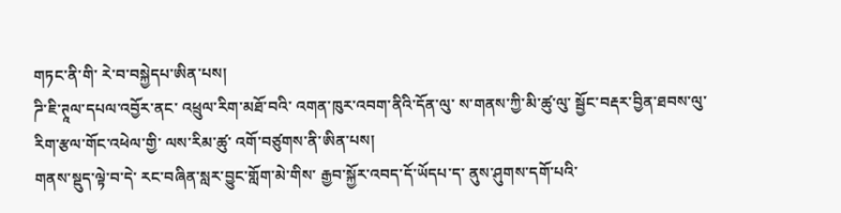གཏང་ནི་གི་ རེ་བ་བསྐྱེདཔ་ཨིན་པས།
ཌི་ཇི་ཊཱལ་དཔལ་འབྱོར་ནང་ འཕྲུལ་རིག་མཐོ་བའི་ འགན་ཁུར་འབག་ནིའི་དོན་ལུ་ ས་གནས་ཀྱི་མི་ཚུ་ལུ་ སྦྱོང་བརྡར་བྱིན་ཐབས་ལུ་ རིག་རྩལ་གོང་འཕེལ་གྱི་ ལས་རིམ་ཚུ་ འགོ་བཙུགས་ནི་ཨིན་པས།
གནས་སྡུད་ལྟེ་བ་དེ་ རང་བཞིན་སླར་བྱུང་གློག་མེ་གིས་ རྒྱབ་སྐྱོར་འབད་དོ་ཡོདཔ་ད་ ནུས་ཤུགས་དགོ་པའི་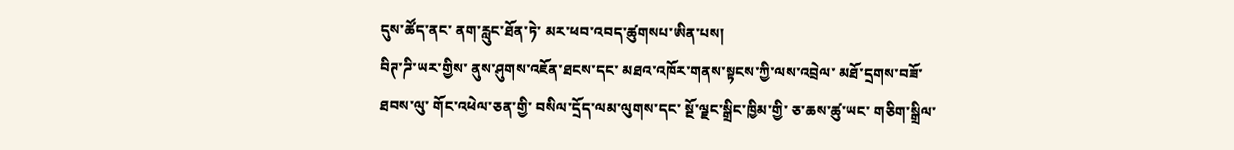དུས་ཚོད་ནང་ ནག་རླུང་ཐོན་ཏེ་ མར་ཕབ་འབད་ཚུགསཔ་ཨིན་པས།
བིཊ་ཌི་ཡར་གྱིས་ ནུས་ཤུགས་འཇོན་ཐངས་དང་ མཐའ་འཁོར་གནས་སྟངས་ཀྱི་ལས་འབྲེལ་ མཐོ་དྲགས་བཟོ་ཐབས་ལུ་ གོང་འཕེལ་ཅན་གྱི་ བསིལ་དྲོད་ལམ་ལུགས་དང་ སྔོ་ལྗང་སྒྲིང་ཁྱིམ་གྱི་ ཅ་ཆས་ཚུ་ཡང་ གཅིག་སྒྲིལ་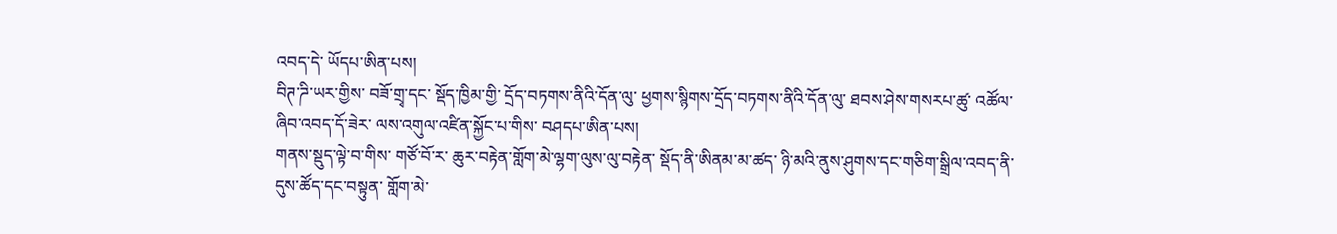འབད་དེ་ ཡོདཔ་ཨིན་པས།
བིཊ་ཌི་ཡར་གྱིས་ བཟོ་གྲྭ་དང་ སྡོད་ཁྱིམ་གྱི་ དྲོད་བཏགས་ནིའི་དོན་ལུ་ ཕྱགས་སྙིགས་དྲོད་བཏགས་ནིའི་དོན་ལུ་ ཐབས་ཤེས་གསརཔ་ཚུ་ འཚོལ་ཞིབ་འབད་དོ་ཟེར་ ལས་འགུལ་འཛིན་སྐྱོང་པ་གིས་ བཤདཔ་ཨིན་པས།
གནས་སྡུད་ལྟེ་བ་གིས་ གཙོ་བོ་ར་ ཆུར་བརྟེན་གློག་མེ་ལྷག་ལུས་ལུ་བརྟེན་ སྡོད་ནི་ཨིནམ་མ་ཚད་ ཉི་མའི་ནུས་ཤུགས་དང་གཅིག་སྒྲིལ་འབད་ནི་ དུས་ཚོད་དང་བསྟུན་ གློག་མེ་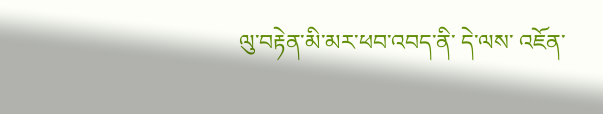ལུ་བརྟེན་མི་མར་ཕབ་འབད་ནི་ དེ་ལས་ འཇོན་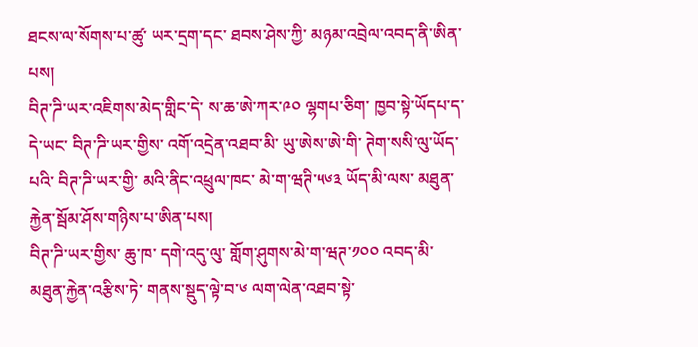ཐངས་ལ་སོགས་པ་ཚུ་ ཡར་དྲག་དང་ ཐབས་ཤེས་ཀྱི་ མཉམ་འབྲེལ་འབད་ནི་ཨིན་པས།
བིཊ་ཌི་ཡར་འཇིགས་མེད་གླིང་དེ་ ས་ཆ་ཨེ་ཀར་༩༠ ལྷགཔ་ཅིག་ ཁྱབ་སྟེ་ཡོདཔ་ད་ དེ་ཡང་ བིཊ་ཌི་ཡར་གྱིས་ འགོ་འདྲེན་འཐབ་མི་ ཡུ་ཨེས་ཨེ་གི་ ཊེག་སསི་ལུ་ཡོད་པའི་ བིཊ་ཌི་ཡར་གྱི་ མའི་ནིང་འཕྲུལ་ཁང་ མེ་ག་ཝཊི་༥༦༣ ཡོད་མི་ལས་ མཐུན་རྐྱེན་སྦོམ་ཤོས་གཉིས་པ་ཨིན་པས།
བིཊ་ཌི་ཡར་གྱིས་ ཆུ་ཁ་ དགེ་འདུ་ལུ་ གློག་ཤུགས་མེ་ག་ཝཊ་༡༠༠ འབད་མི་ མཐུན་རྐྱེན་འརྩིས་ཏེ་ གནས་སྡུད་ལྟེ་བ་༦ ལག་ལེན་འཐབ་སྟེ་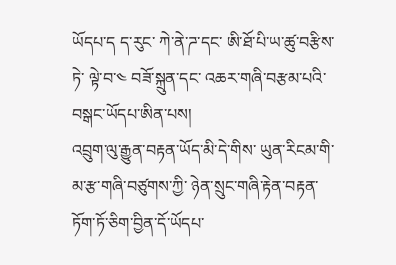ཡོདཔ་ད ད་རུང་ ཀེ་ནེ་ཌ་དང་ ཨི་ཐོ་པི་ཡ་ཚུ་བརྩིས་ཏེ་ ལྟེ་བ་༤ བཟོ་སྐྲུན་དང་ འཆར་གཞི་བརྩམ་པའི་བསྒང་ཡོདཔ་ཨིན་པས།
འབྲུག་ལུ་རྒྱུན་བརྟན་ཡོད་མི་དེ་གིས་ ཡུན་རིངམ་གི་ མ་རྩ་གཞི་བཙུགས་ཀྱི་ ཉེན་སྲུང་གཞི་རྟེན་བརྟན་ཏོག་ཏོ་ཅིག་བྱིན་དོ་ཡོདཔ་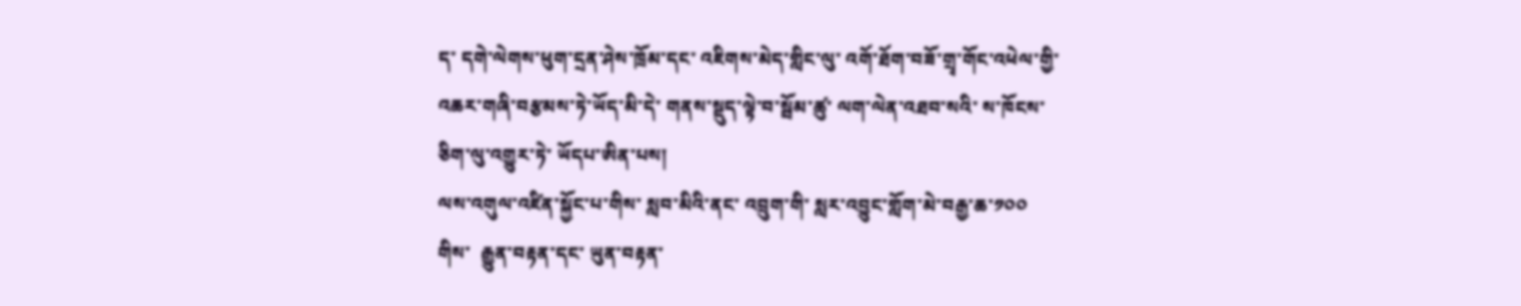ད་ དགེ་ལེགས་ཕུག་དྲན་ཤེས་ཁྲོམ་དང་ འཇིགས་མེད་གླིང་ལུ་ འགོ་ཐོག་བཟོ་གྲྭ་གོང་འཕེལ་གྱི་ འཆར་གཞི་བརྩམས་ཏེ་ཡོད་མི་དེ་ གནས་སྡུད་ལྟེ་བ་སྦོམ་ཚུ་ ལག་ལེན་འཐབ་སའི་ ས་ཁོངས་ཅིག་ལུ་འགྱུར་ཏེ་ ཡོདཔ་ཨིན་པས།
ལས་འགུལ་འཛིན་སྐྱོང་པ་གིས་ སླབ་མིའི་ནང་ འབྲུག་གི་ སླར་འབྱུང་གློག་མེ་བརྒྱ་ཆ་༡༠༠ གིས་  རྒྱུན་བརྟན་དང་ ཡུན་བརྟན་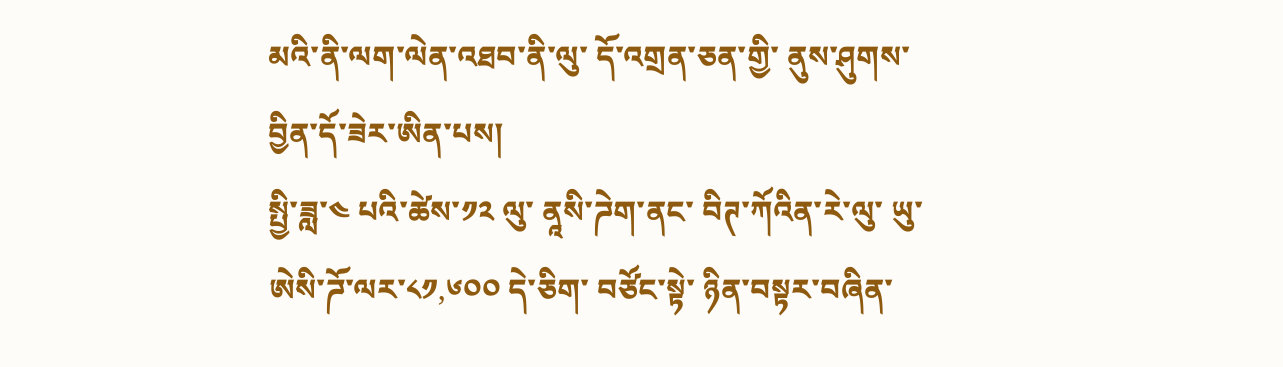མའི་ནི་ལག་ལེན་འཐབ་ནི་ལུ་ དོ་འགྲན་ཅན་གྱི་ ནུས་ཤུགས་བྱིན་དོ་ཟེར་ཨིན་པས།
སྤྱི་ཟླ་༤ པའི་ཚེས་༡༢ ལུ་ ནཱསི་ཌེག་ནང་ བིཊ་ཀོའིན་རེ་ལུ་ ཡུ་ཨེསི་ཌོ་ལར་༨༡,༦༠༠ དེ་ཅིག་ བཙོང་སྟེ་ ཉིན་བསྟར་བཞིན་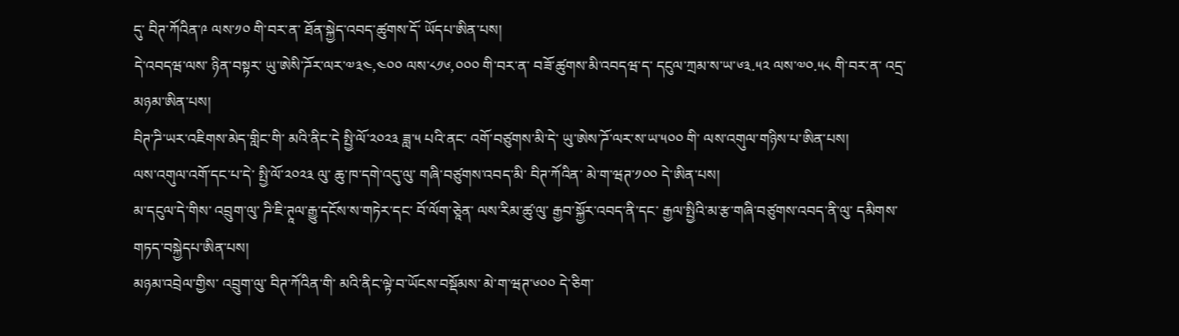དུ་ བིཊ་ཀོའིན་༩ ལས་༡༠ གི་བར་ན་ ཐོན་སྐྱེད་འབད་ཚུགས་དོ་ ཡོདཔ་ཨིན་པས།
དེ་འབདཝ་ལས་ ཉིན་བསྟར་ ཡུ་ཨེསི་ཌོར་ལར་༧༣༤,༤༠༠ ལས་༨༡༦,༠༠༠ གི་བར་ན་ བཟོ་ཚུགས་མི་འབདཝ་ད་ དངུལ་ཀྲམ་ས་ཡ་༦༣.༥༢ ལས་༧༠.༥༨ གི་བར་ན་ འདྲ་མཉམ་ཨིན་པས།
བིཊ་ཌི་ཡར་འཇིགས་མེད་གླིང་གི་ མའི་ནིང་དེ སྤྱི་ལོ་༢༠༢༣ ཟླ་༥ པའི་ནང་ འགོ་བཙུགས་མི་དེ་ ཡུ་ཨེས་ཌོ་ལར་ས་ཡ་༥༠༠ གི་ ལས་འགུལ་གཉིས་པ་ཨིན་པས།
ལས་འགུལ་འགོ་དང་པ་དེ་ སྤྱི་ལོ་༢༠༢༣ ལུ་ ཆུ་ཁ་དགེ་འདུ་ལུ་ གཞི་བཙུགས་འབད་མི་ བིཊ་ཀོའིན་ མེ་ག་ཝཊ་༡༠༠ དེ་ཨིན་པས།
མ་དངུལ་དེ་གིས་ འབྲུག་ལུ་ ཌི་ཇི་ཊཱལ་རྒྱུ་དངོས་ས་གཏེར་དང་ བོ་ལོག་ཅཱེན་ ལས་རིམ་ཚུ་ལུ་ རྒྱབ་སྐྱོར་འབད་ནི་དང་ རྒྱལ་སྤྱིའི་མ་རྩ་གཞི་བཙུགས་འབད་ནི་ལུ་ དམིགས་གཏད་བསྐྱེདཔ་ཨིན་པས།
མཉམ་འབྲེལ་གྱིས་ འབྲུག་ལུ་ བིཊ་ཀོའིན་གི་ མའི་ནིང་ལྟེ་བ་ཡོངས་བསྡོམས་ མེ་ག་ཝཊ་༦༠༠ དེ་ཅིག་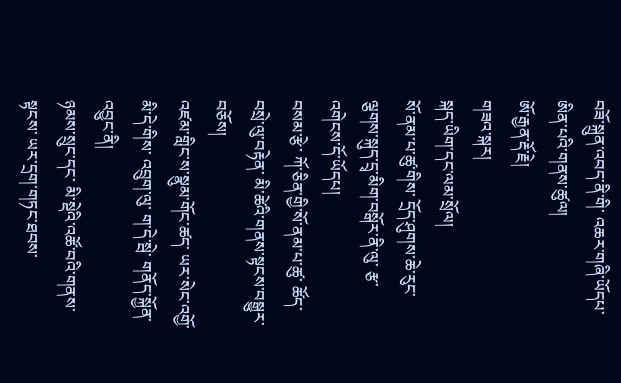བཟོ་སྐྲུན་འབད་ནི་གི་ འཆར་གཞི་ཡོདཔ་ཨིན་པའི་གནས་ཚུལ།
ཨོ་རྒྱན་རྡོ་རྗེ།
གཟའ་སྐར།
སྐད་ཡིག་དང་ལམ་སྲོལ།
སོ་ནམ་པ་ཚུ་གིས་ དྲོད་ཤུགས་ཆེ་རུང་ ལྕགས་སྐུད་དྲྭ་མིག་བསྒོར་ནི་ལུ་ རྩ་འགེངས་དོ་ཡོདཔ།
བསམ་རྩེ་ ཀོ་ཅིན་གྱི་སོ་ནམ་པ་ཚུ་ ཚོད་བསྲེ་ལུ་བརྟེན་ མི་ཚེའི་གནས་སྟངས་བསྒྱུར་བཅོས།
འཛམ་གླིང་ས་སྣུམ་གོང་ཚད་ ཡར་སེང་འགྱོ་མི་དེ་གིས་ འབྲུག་ལུ་ ག་དེ་སྦེ་ གནོད་སྐྱོན་འབྱུང་ནི།
ཉམས་སྲུང་དང་ མི་སྡེའི་འཚོ་བའི་གནས་སྟངས་ ཡར་དྲག་གཏང་ཐབས་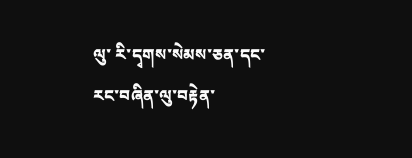ལུ་ རི་དྭགས་སེམས་ཅན་དང་ རང་བཞིན་ལུ་བརྟེན་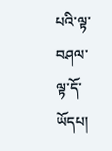པའི་ལྟ་བཤལ་ ལྟ་དོ་ཡོདཔ།